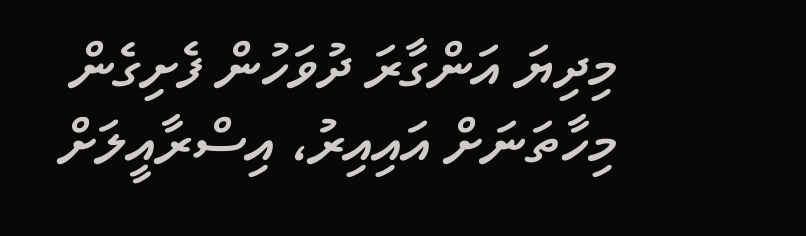މިދިޔަ އަންގާރަ ދުވަހުން ފެށިގެން މިހާތަނަށް އައިއިރު، އިސްރާއީލަށް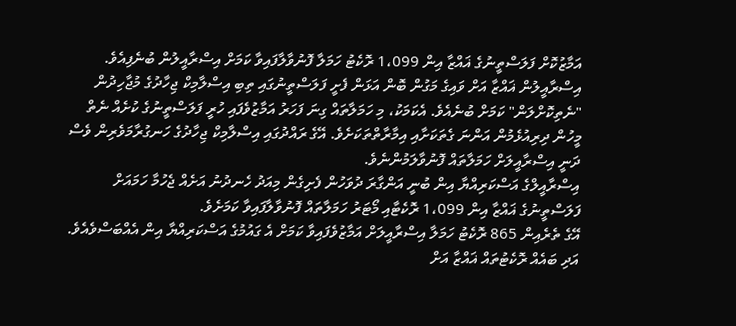އަމާޒުކޮށް ފަލަސްތީނުގެ ޣައްޒާ އިން 1،099 ރޮކެޓު ހަމަލާ ފޮނުވާލާފައިވާ ކަމަށް އިސްރާއީލުން ބުނެފިއެވެ.
އިސްރާއީލުން ޣައްޒާ އަށް ވައިގެ މަގުން ބޮން އަޅަން ފެށީ ފަލަސްތީނުގައި ތިބި އިސްލާމިކް ޖިހާދުގެ މުޖާހިދުން "ނެތިކޮށްލަން" ކަމަށް ބުނެއެވެ. އެކަމަކު، މި ހަމަލާތައް ގިނަ ފަހަރު އަމާޒުވެފައި ހުރީ ފަލަސްތީނުގެ ކުށެއް ނެތް މީހުން ދިރިއުޅެމުން އަންނަ ގެތަކަށާއި އިމާރާތްތަކަށެވެ. އޭގެ ރައްދުގައި އިސްލާމިކް ޖިހާދުގެ ހަނގުރާމަވެރިން ވެސް ދަނީ އިސްރާއީލަށް ހަމަލާތައް ފޮނުވާލަމުންނެވެ.
އިސްރާއީލްގެ އަސްކަރިއްޔާ އިން ބުނީ އަންގާރަ ދުވަހުން ފެށިގެން މިއަދު ހެނދުނު އަށެއް ޖެހުމާ ހަމައަށް ފަލަސްތީނުގެ ޣައްޒާ އިން 1،099 ރޮކެޓާއި މޯޓަރު ހަމަލާތައް ފޮނުވާލާފައިވާ ކަމަށެވެ.
އޭގެ ތެރެއިން 865 ރޮކެޓު ހަމަލާ އިސްރާއީލަށް އަމާޒުވެފައިވާ ކަމަށް އެ ގައުމުގެ އަސްކަރިއްޔާ އިން އެއްބަސްވެއެވެ. އަދި ބައެއް ރޮކެޓުތައް ޣައްޒާ އަށް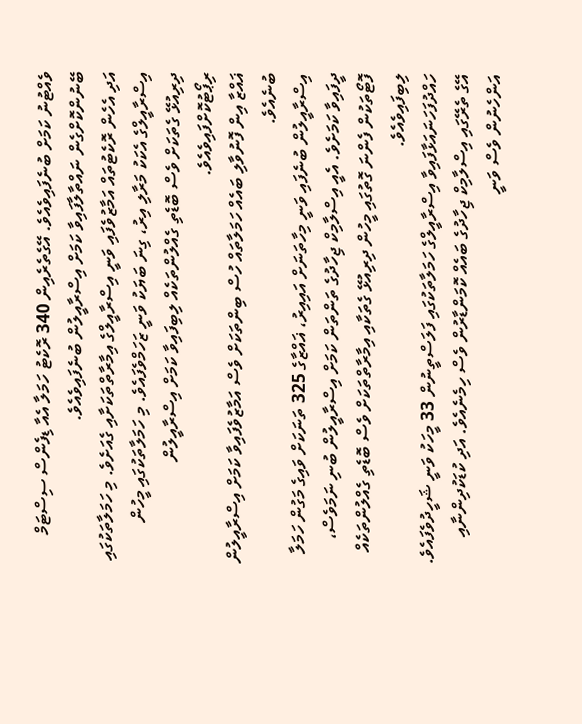ވެއްޓުނު ކަމަށް ބުނެފައިވެއެވެ. އޭގެތެރެއިން 340 ރޮކެޓު ހަމަލާ އެއާ ޑިފެންސް ސިސްޓަމް ބޭނުންކޮށްގެން ނައްތާލާފައިވާ ކަމަށް އިސްރާއީލުން ބުނެފައިވެއެވެ.
އަދި އެހެން ރޮކެޓުތައް އަމާޒުވެފައި ވަނީ އިސްރާއީލްގެ އިމާރާތްތަކަށާއި ގެއަށެވެ. މި ހަމަލާތަކުގައި އިސްރާއީލްގެ އެކަކު މަރާލި އިރު، ގިނަ ބަޔަކު ވަނީ ޒަހަމްވެފައެވެ. މި ހަމަލާތަކުގައި މީހުން ދިރިއުޅޭ ގެތަކަށް ވެސް ބޮޑެތި ގެއްލުންތަކެއް ލިބިފައިވާ ކަމަށް އިސްރާއީލުން ރިޕޯޓުކޮށްފައިވެއެވެ.
ޣައްޒާ އިން ފޮނުވާލި ބައެއް ހަމަލާތައް ހުސް ބިންތަކަށް ވެސް އަމާޒުވެފައިވާ ކަމަށް އިސްރާއީލުން ބުނެއެވެ.
އިސްރާއީލުން ބުނެފައި ވަނީ މިހާތަނަށް އައިއިރު، ޣައްޒާގެ 325 ތަނަކަށް ވައިގެ މަގުން ހަމަލާ ދީފައިވާ ކަމަށެވެ. އެއީ އިސްލާމިކް ޖިހާދުގެ ތަންތަން ކަމަށް އިސްރާއީލުން ބުނި ނަމަވެސް، ފޮޓޯތަކުން ފެންނަ ގޮތުގައި މީހުން ދިރިއުޅޭ ގެތަކާއި އިމާރާތްތަކަށް ވެސް ބޮޑެތި ގެއްލުންތަކެއް ލިބިފައިވެއެވެ.
ހައްދުފަހަނައަޅާފައިވާ އިސްރާއީލްގެ ހަމަލާތަކުގައި ފަލަސްތީނުން 33 މީހަކު ވަނީ ޝަހީދުވެފައެވެ. އޭގެ ތެރޭގައި އިސްލާމިކް ޖިހާދުގެ ބައެއް ކޮމަންޑާރުން ވެސް ހިމެނެއެވެ. އަދި ކުޑަކުދިންނާއި އަންހެނުން ވެސް ވަނީ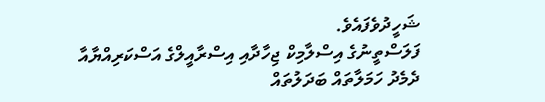ޝަހީދުވެފައެވެ.
ފަލަސްތީނުގެ އިސްލާމިކް ޖިހާދާއި އިސްރާއީލްގެ އަސްކަރިއްޔާއާ ދެމެދު ހަމަލާތައް ބަދަލުތައް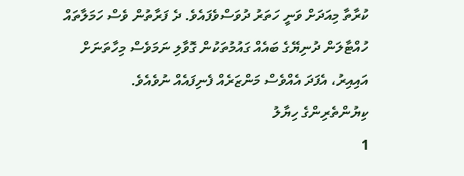ކުރާތާ މިއަދަށް ވަނީ ހަތަރު ދުވަސްވެފައެވެ. ދެ ފަރާތުން ވެސް ހަމަލާތައް ހުއްޓާލަން ދުނިޔޭގެ ބައެއް ގައުމުތަކުން ގޮވާލި ނަމަވެސް މިހާތަނަށް އައިއިރު، އެފަދަ އެއްވެސް މަންޒަރެއް ފެނިފައެއް ނުވެއެވެ.
ކިޔުންތެރިންގެ ހިޔާލު
1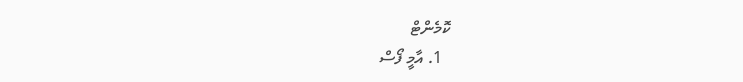ކޮމެންޓް
  1. އާމީ ފޯސް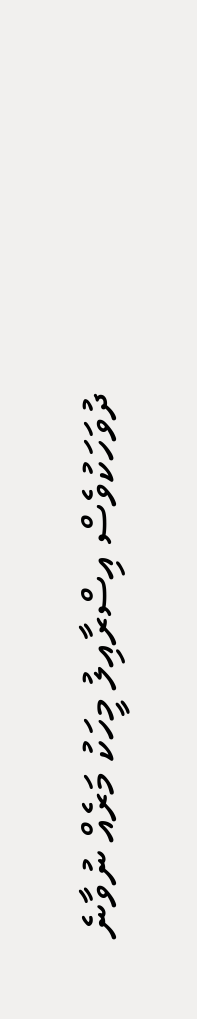ދުވަހަކުވެސް އިސްރާއިލު މީހަކު މަރެއް ނުވާނެ